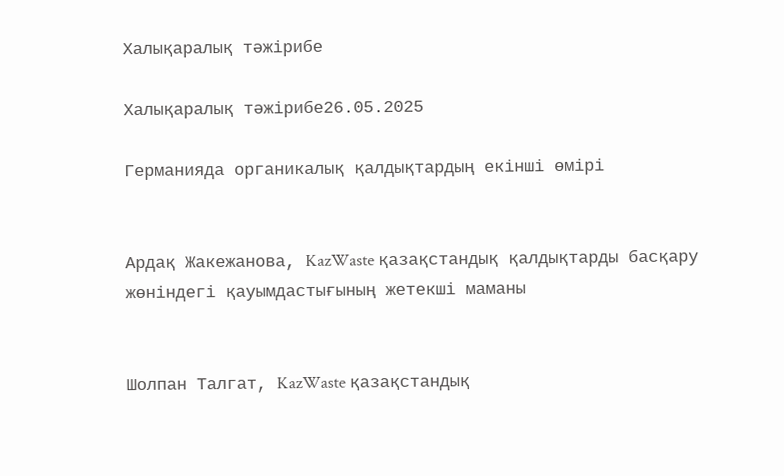Халықаралық тәжірибе

Халықаралық тәжірибе26.05.2025

Германияда органикалық қалдықтардың екінші өмірі


Ардақ Жакежанова, KazWaste қазақстандық қалдықтарды басқару жөніндегі қауымдастығының жетекші маманы


Шолпан Талгат, KazWaste қазақстандық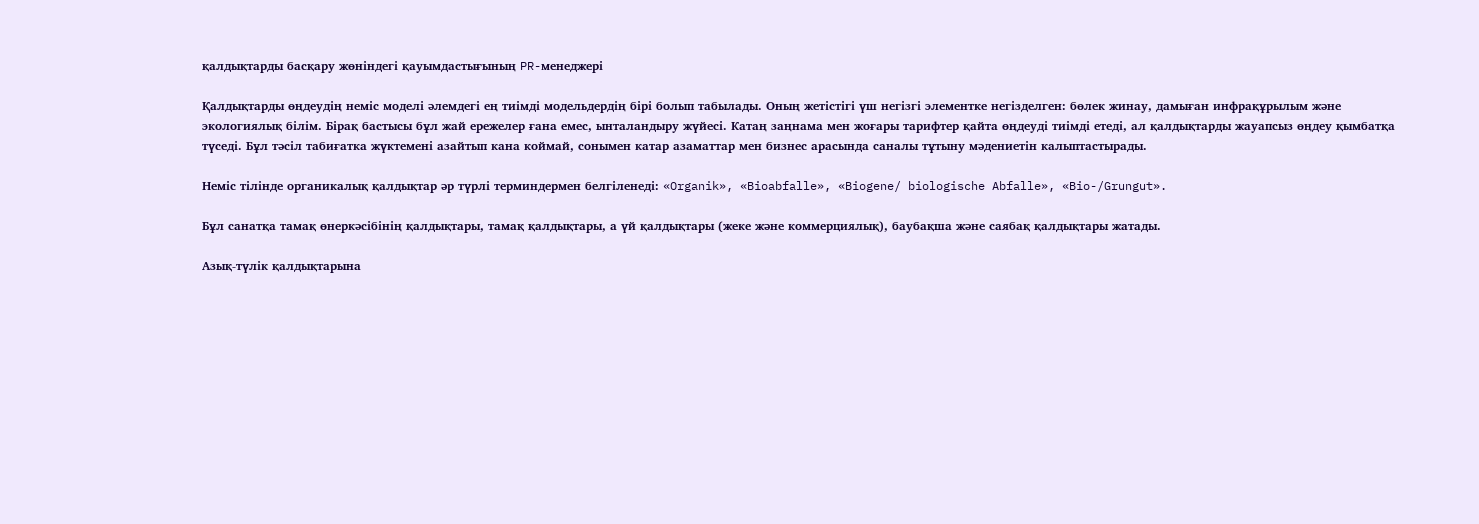қалдықтарды басқару жөніндегі қауымдастығының PR-менеджері

Қалдықтарды өңдеудің неміс моделі әлемдегі ең тиімді модельдердің бірі болып табылады. Оның жетістігі үш негізгі элементке негізделген: бөлек жинау, дамыған инфрақұрылым және экологиялық білім. Бірақ бастысы бұл жай ережелер ғана емес, ынталандыру жүйесі. Катаң заңнама мен жоғары тарифтер қайта өңдеуді тиімді етеді, ал қалдықтарды жауапсыз өңдеу қымбатқа түседі. Бұл тәсіл табиғатка жүктемені азайтып кана коймай, сонымен катар азаматтар мен бизнес арасында саналы тұтыну мәдениетін калыптастырады.

Неміс тілінде органикалық қалдықтар әр түрлі терминдермен белгіленеді: «Organik», «Bioabfalle», «Biogene/ biologische Abfalle», «Bio-/Grungut».

Бұл санатқа тамақ өнеркәсібінің қалдықтары, тамақ қалдықтары, а үй қалдықтары (жеке және коммерциялық), баубақша және саябақ қалдықтары жатады.

Азық-түлік қалдықтарына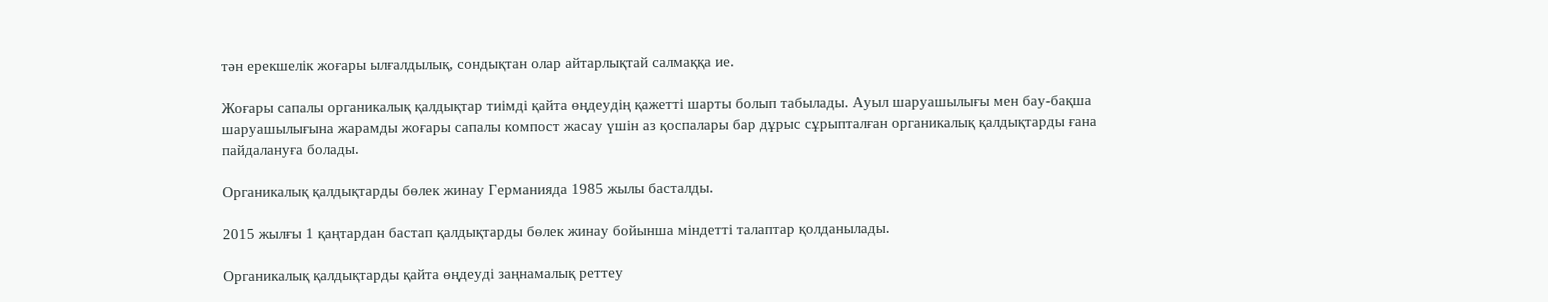тән ерекшелік жоғары ылғалдылық, сондықтан олар айтарлықтай салмаққа ие.

Жоғары сапалы органикалық қалдықтар тиімді қайта өңдеудің қажетті шарты болып табылады. Ауыл шаруашылығы мен бау-бақша шаруашылығына жарамды жоғары сапалы компост жасау үшін аз қоспалары бар дұрыс сұрыпталған органикалық қалдықтарды ғана пайдалануға болады.

Органикалық қалдықтарды бөлек жинау Германияда 1985 жылы басталды.

2015 жылғы 1 қаңтардан бастап қалдықтарды бөлек жинау бойынша міндетті талаптар қолданылады.

Органикалық қалдықтарды қайта өңдеуді заңнамалық реттеу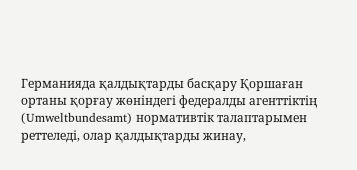Германияда қалдықтарды басқару Қоршаған ортаны қорғау жөніндегі федералды агенттіктің (Umweltbundesamt) нормативтік талаптарымен реттеледі, олар қалдықтарды жинау,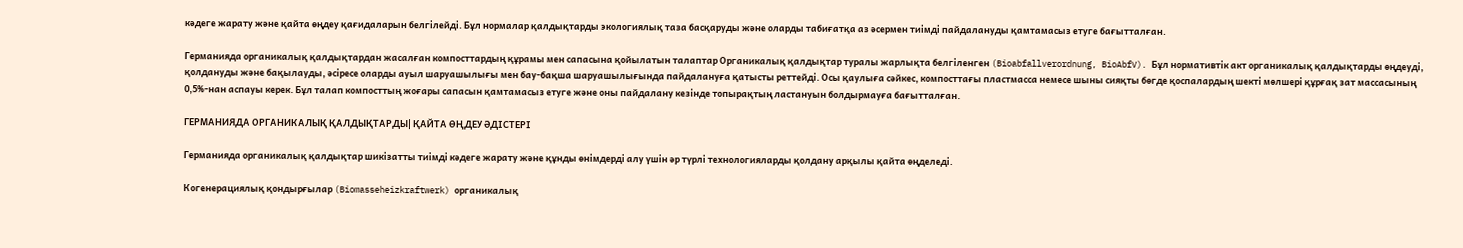кәдеге жарату және қайта өңдеу қағидаларын белгілейді. Бұл нормалар қалдықтарды экологиялық таза басқаруды және оларды табиғатқа аз әсермен тиімді пайдалануды қамтамасыз етуге бағытталған.

Германияда органикалық қалдықтардан жасалған компосттардың құрамы мен сапасына қойылатын талаптар Органикалық қалдықтар туралы жарлықта белгіленген (Bioabfallverordnung, BioAbfV). Бұл нормативтік акт органикалық қалдықтарды өңдеуді, қолдануды және бақылауды, әсіресе оларды ауыл шаруашылығы мен бау-бақша шаруашылығында пайдалануға қатысты реттейді. Осы қаулыға сәйкес, компосттағы пластмасса немесе шыны сияқты бөгде қоспалардың шекті мөлшері құрғақ зат массасының 0,5%-нан аспауы керек. Бұл талап компосттың жоғары сапасын қамтамасыз етуге және оны пайдалану кезінде топырақтың ластануын болдырмауға бағытталған.

ГЕРМАНИЯДА ОРГАНИКАЛЫҚ ҚАЛДЫҚТАРДЫ| ҚАЙТА ӨҢДЕУ ӘДІСТЕРІ

Германияда органикалық қалдықтар шикізатты тиімді кәдеге жарату және құнды өнімдерді алу үшін әр түрлі технологияларды қолдану арқылы қайта өңделеді.

Когенерациялық қондырғылар (Biomasseheizkraftwerk) органикалық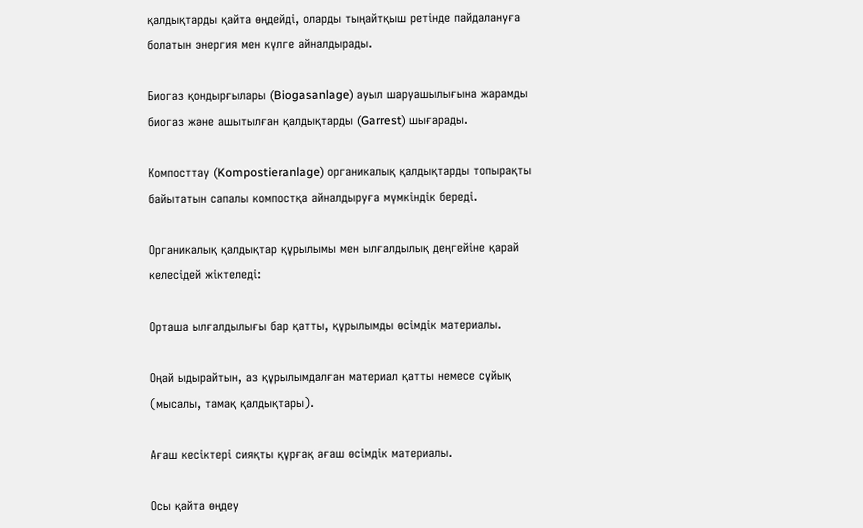қалдықтарды қайта өңдейді, оларды тыңайтқыш ретінде пайдалануға болатын энергия мен күлге айналдырады.

Биогаз қондырғылары (Biogasanlage) ауыл шаруашылығына жарамды биогаз және ашытылған қалдықтарды (Garrest) шығарады.

Компосттау (Kompostieranlage) органикалық қалдықтарды топырақты байытатын сапалы компостқа айналдыруға мүмкіндік береді.

Органикалық қалдықтар құрылымы мен ылғалдылық деңгейіне қарай келесідей жіктеледі:

Орташа ылғалдылығы бар қатты, құрылымды өсімдік материалы.

Оңай ыдырайтын, аз құрылымдалған материал қатты немесе сұйық (мысалы, тамақ қалдықтары).

Ағаш кесіктері сияқты құрғақ ағаш өсімдік материалы.

Осы қайта өңдеу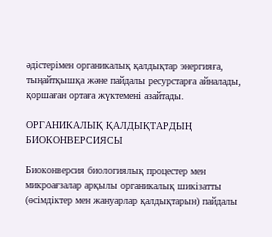әдістерімен органикалық қалдықтар энергияға, тыңайтқышқа және пайдалы ресурстарға айналады, қоршаған ортаға жүктемені азайтады.

ОРГАНИКАЛЫҚ ҚАЛДЫҚТАРДЫҢ БИОКОНВЕРСИЯСЫ

Биоконверсия биологиялық процестер мен микроағзалар арқылы органикалық шикізатты (өсімдіктер мен жануарлар қалдықтарын) пайдалы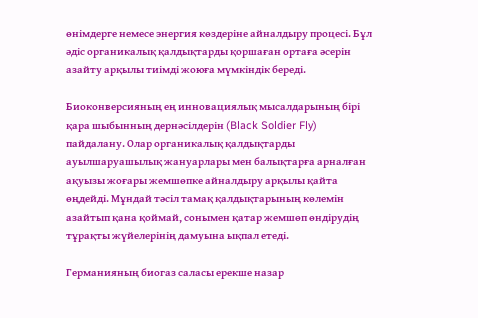өнімдерге немесе энергия көздеріне айналдыру процесі. Бұл әдіс органикалық қалдықтарды қоршаған ортаға әсерін азайту арқылы тиімді жоюға мүмкіндік береді.

Биоконверсияның ең инновациялық мысалдарының бірі қара шыбынның дернәсілдерін (Black Soldier Fly) пайдалану. Олар органикалық қалдықтарды ауылшаруашылық жануарлары мен балықтарға арналған ақуызы жоғары жемшөпке айналдыру арқылы қайта өңдейді. Мұндай тәсіл тамақ қалдықтарының көлемін азайтып қана қоймай, сонымен қатар жемшөп өндірудің тұрақты жүйелерінің дамуына ықпал етеді.

Германияның биогаз саласы ерекше назар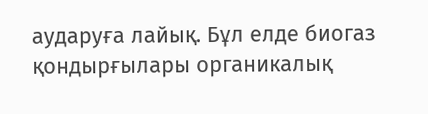аударуға лайық. Бұл елде биогаз қондырғылары органикалық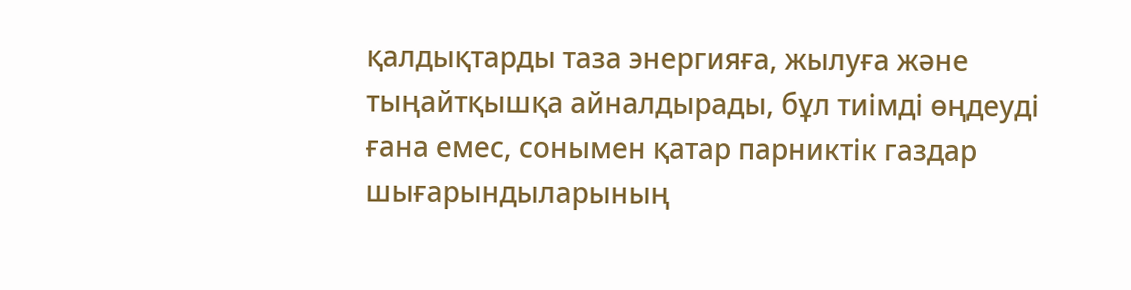қалдықтарды таза энергияға, жылуға және тыңайтқышқа айналдырады, бұл тиімді өңдеуді ғана емес, сонымен қатар парниктік газдар шығарындыларының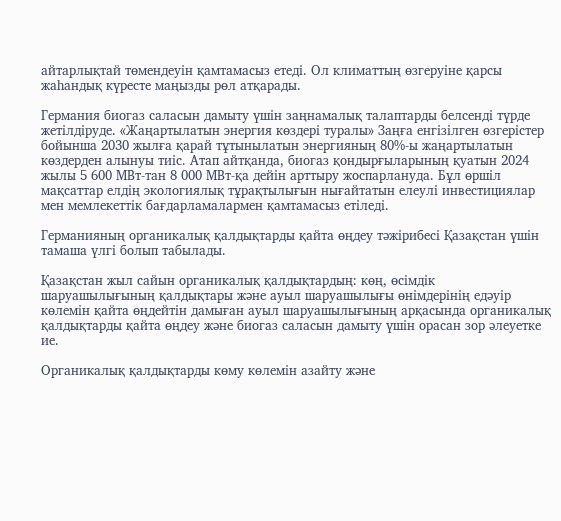айтарлықтай төмендеуін қамтамасыз етеді. Ол климаттың өзгеруіне қарсы жаһандық күресте маңызды рөл атқарады.

Германия биогаз саласын дамыту үшін заңнамалық талаптарды белсенді түрде жетілдіруде. «Жаңартылатын энергия көздері туралы» Заңға енгізілген өзгерістер бойынша 2030 жылға қарай тұтынылатын энергияның 80%-ы жаңартылатын көздерден алынуы тиіс. Атап айтқанда, биогаз қондырғыларының қуатын 2024 жылы 5 600 МВт-тан 8 000 МВт-қа дейін арттыру жоспарлануда. Бұл өршіл мақсаттар елдің экологиялық тұрақтылығын нығайтатын елеулі инвестициялар мен мемлекеттік бағдарламалармен қамтамасыз етіледі.

Германияның органикалық қалдықтарды қайта өңдеу тәжірибесі Қазақстан үшін тамаша үлгі болып табылады.

Қазақстан жыл сайын органикалық қалдықтардың: көң, өсімдік шаруашылығының қалдықтары және ауыл шаруашылығы өнімдерінің едәуір көлемін қайта өңдейтін дамыған ауыл шаруашылығының арқасында органикалық қалдықтарды қайта өңдеу және биогаз саласын дамыту үшін орасан зор әлеуетке ие.

Органикалық қалдықтарды көму көлемін азайту және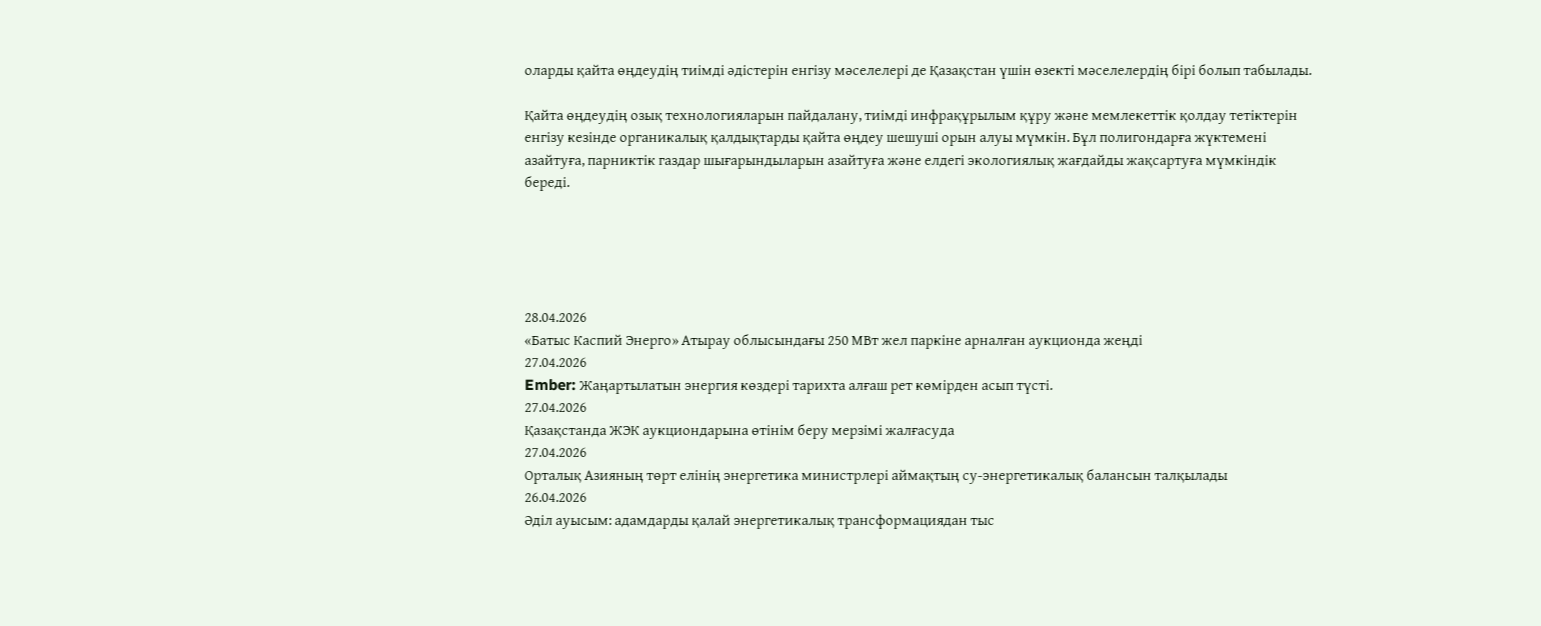оларды қайта өңдеудің тиімді әдістерін енгізу мәселелері де Қазақстан үшін өзекті мәселелердің бірі болып табылады.

Қайта өңдеудің озық технологияларын пайдалану, тиімді инфрақұрылым құру және мемлекеттік қолдау тетіктерін енгізу кезінде органикалық қалдықтарды қайта өңдеу шешуші орын алуы мүмкін. Бұл полигондарға жүктемені азайтуға, парниктік газдар шығарындыларын азайтуға және елдегі экологиялық жағдайды жақсартуға мүмкіндік береді.





28.04.2026
«Батыс Каспий Энерго» Атырау облысындағы 250 МВт жел паркіне арналған аукционда жеңді
27.04.2026
Ember: Жаңартылатын энергия көздері тарихта алғаш рет көмірден асып түсті.
27.04.2026
Қазақстанда ЖЭК аукциондарына өтінім беру мерзімі жалғасуда
27.04.2026
Орталық Азияның төрт елінің энергетика министрлері аймақтың су-энергетикалық балансын талқылады
26.04.2026
Әділ ауысым: адамдарды қалай энергетикалық трансформациядан тыс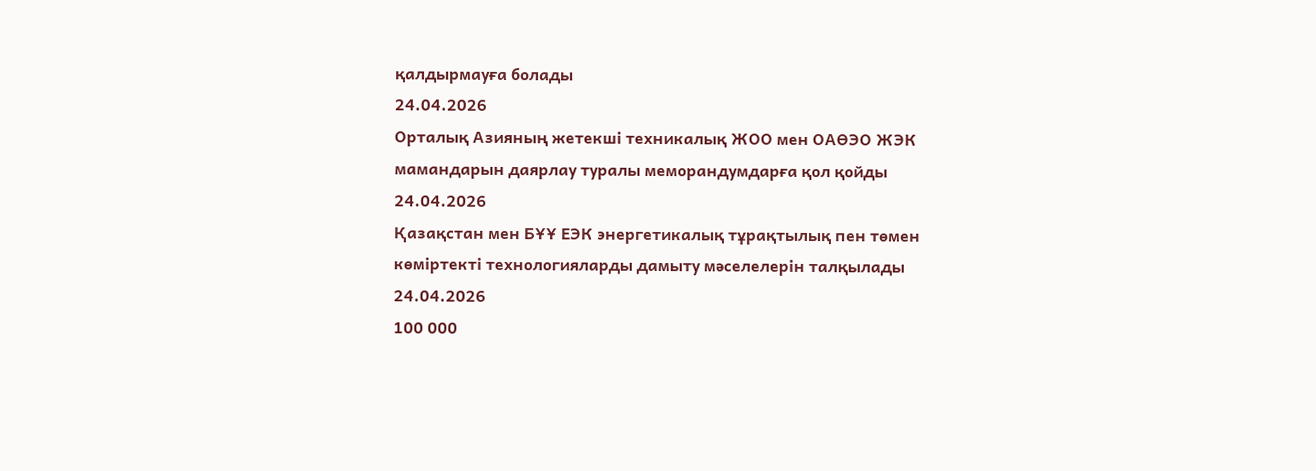қалдырмауға болады
24.04.2026
Орталық Азияның жетекші техникалық ЖОО мен ОАӨЭО ЖЭК мамандарын даярлау туралы меморандумдарға қол қойды
24.04.2026
Қазақстан мен БҰҰ ЕЭК энергетикалық тұрақтылық пен төмен көміртекті технологияларды дамыту мәселелерін талқылады
24.04.2026
100 000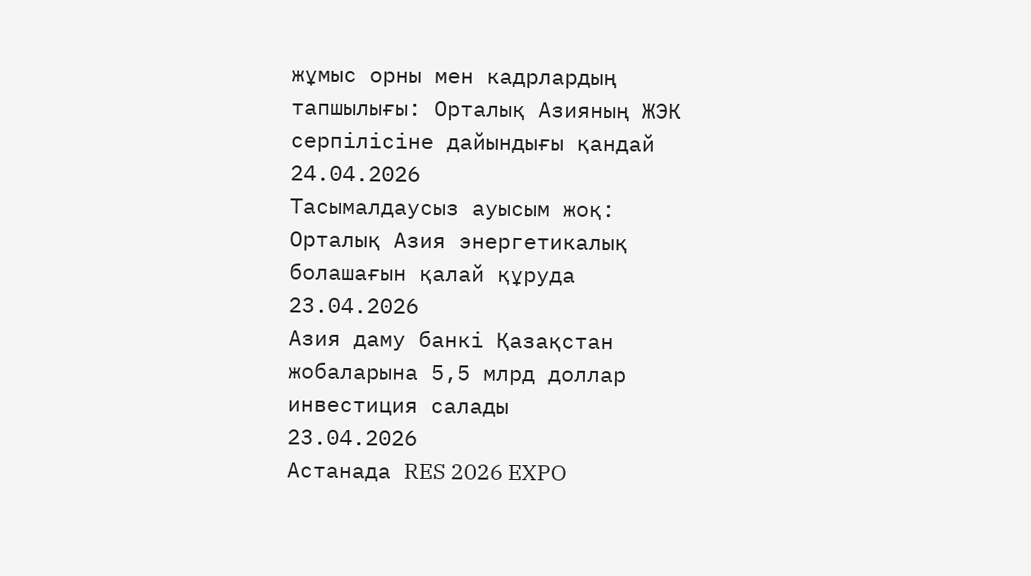жұмыс орны мен кадрлардың тапшылығы: Орталық Азияның ЖЭК серпілісіне дайындығы қандай
24.04.2026
Тасымалдаусыз ауысым жоқ: Орталық Азия энергетикалық болашағын қалай құруда
23.04.2026
Азия даму банкі Қазақстан жобаларына 5,5 млрд доллар инвестиция салады
23.04.2026
Астанада RES 2026 EXPO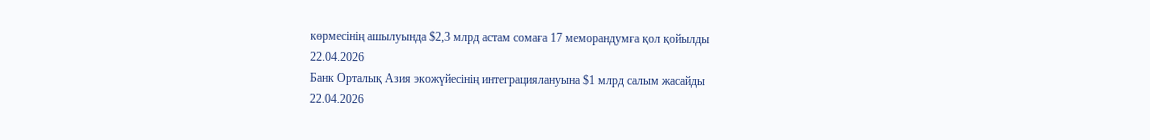көрмесінің ашылуында $2,3 млрд астам сомаға 17 меморандумға қол қойылды
22.04.2026
Банк Орталық Азия экожүйесінің интеграциялануына $1 млрд салым жасайды
22.04.2026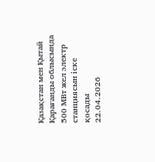Қазақстан мен Қытай Қарағанды облысында 500 МВт жел электр станциясын іске қосады
22.04.2026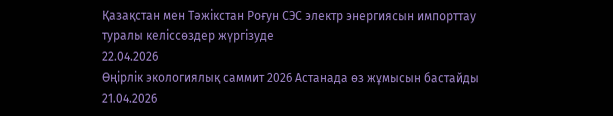Қазақстан мен Тәжікстан Роғун СЭС электр энергиясын импорттау туралы келіссөздер жүргізуде
22.04.2026
Өңірлік экологиялық саммит 2026 Астанада өз жұмысын бастайды
21.04.2026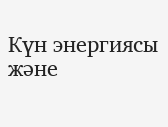Күн энергиясы және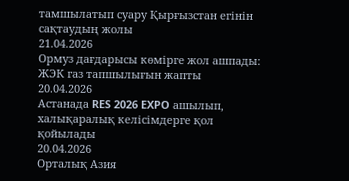тамшылатып суару Қырғызстан егінін сақтаудың жолы
21.04.2026
Ормуз дағдарысы көмірге жол ашпады: ЖЭК газ тапшылығын жапты
20.04.2026
Астанада RES 2026 EXPO ашылып, халықаралық келісімдерге қол қойылады
20.04.2026
Орталық Азия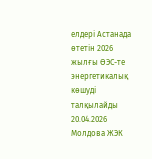елдері Астанада өтетін 2026 жылғы ӨЭС-те энергетикалық көшуді талқылайды
20.04.2026
Молдова ЖЭК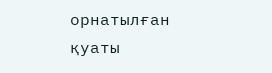орнатылған қуаты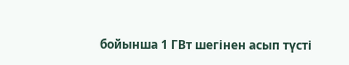бойынша 1 ГВт шегінен асып түсті